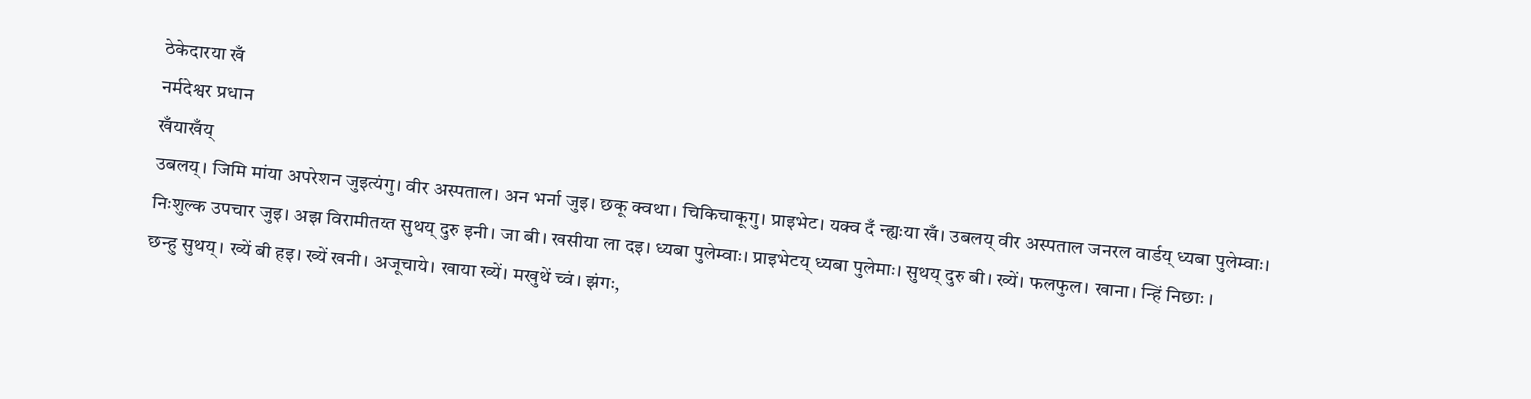ठेकेदारया खँ
नर्मदेश्वर प्रधान
खँयाखँय्
उबलय्। जिमि मांया अपरेशन जुइत्यंगु। वीर अस्पताल। अन भर्ना जुइ। छकू क्वथा। चिकिचाकूगु। प्राइभेट। यक्व दँ न्ह्यःया खँ। उबलय् वीर अस्पताल जनरल वार्डय् ध्यबा पुलेम्वाः। निःशुल्क उपचार जुइ। अझ विरामीतय्त सुथय् दुरु इनी। जा बी। खसीया ला दइ। ध्यबा पुलेम्वाः। प्राइभेटय् ध्यबा पुलेमाः। सुथय् दुरु बी। ख्यें। फलफुल। खाना। न्हिं निछाः ।
छन्हु सुथय्। ख्यें बी हइ। ख्यें खनी। अजूचाये। खाया ख्यें। मखुथें च्वं। झंगः,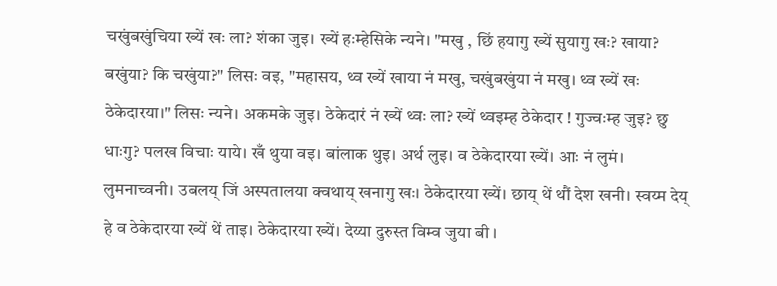चखुंबखुंचिया ख्यें खः ला? शंका जुइ। ख्यें हःम्हेसिके न्यने। "मखु , छिं हयागु ख्यें सुयागु खः? खाया? बखुंया? कि चखुंया?" लिसः वइ, "महासय, थ्व ख्यें खाया नं मखु, चखुंबखुंया नं मखु। थ्व ख्यें खः ठेकेदारया।" लिसः न्यने। अकमके जुइ। ठेकेदारं नं ख्यें थ्वः ला? ख्यें थ्वइम्ह ठेकेदार ! गुज्वःम्ह जुइ? छु धाःगु? पलख विचाः याये। खँ थुया वइ। बांलाक थुइ। अर्थ लुइ। व ठेकेदारया ख्यें। आः नं लुमं। लुमनाच्वनी। उबलय् जिं अस्पतालया क्वथाय् खनागु खः। ठेकेदारया ख्यें। छाय् थें थौं देश खनी। स्वय्म देय् हे व ठेकेदारया ख्यें थें ताइ। ठेकेदारया ख्यें। देय्या दुरुस्त विम्व जुया बी ।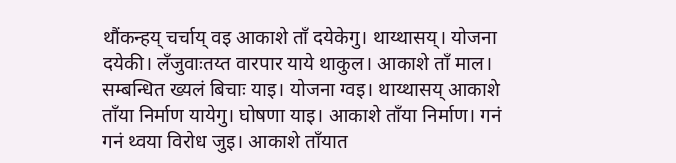थौंकन्हय् चर्चाय् वइ आकाशे ताँ दयेकेगु। थाय्थासय्। योजना दयेकी। लँजुवाःतय्त वारपार याये थाकुल। आकाशे ताँ माल। सम्बन्धित ख्यलं बिचाः याइ। योजना ग्वइ। थाय्थासय् आकाशे ताँया निर्माण यायेगु। घोषणा याइ। आकाशे ताँया निर्माण। गनं गनं थ्वया विरोध जुइ। आकाशे ताँयात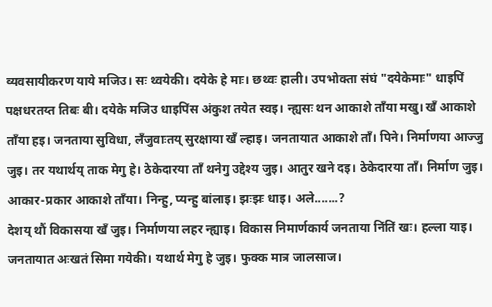व्यवसायीकरण याये मजिउ। सः थ्वयेकी। दयेके हे माः। छथ्वः हाली। उपभोक्ता संघं "दयेकेमाः" धाइपिं पक्षधरतय्त तिबः बी। दयेके मजिउ धाइपिंस अंकुश तयेत स्वइ। न्ह्यसः थन आकाशे ताँया मखु। खँ आकाशे ताँया हइ। जनताया सुविधा, लँजुवाःतय् सुरक्षाया खँ ल्हाइ। जनतायात आकाशे ताँ। पिने। निर्माणया आज्जु जुइ। तर यथार्थय् ताक मेगु हे। ठेकेदारया ताँ थनेगु उद्देश्य जुइ। आतुर खने दइ। ठेकेदारया ताँ। निर्माण जुइ। आकार-प्रकार आकाशे ताँया। निन्हु, प्यन्हु बांलाइ। झःझः धाइ। अले.......?
देशय् थौं विकासया खँ जुइ। निर्माणया लहर न्ह्याइ। विकास निमार्णकार्य जनताया निंतिं खः। हल्ला याइ। जनतायात अःखतं सिमा गयेकी। यथार्थ मेगु हे जुइ। फुक्क मात्र जालसाज।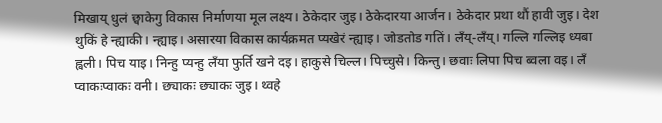मिखाय् धुलं छ्वाकेगु विकास निर्माणया मूल लक्ष्य। ठेकेदार जुइ। ठेकेदारया आर्जन। ठेकेदार प्रथा थौं हावी जुइ। देश थुकिं हे न्ह्याकी। न्ह्याइ। असारया विकास कार्यक्रमत प्यखेरं न्ह्याइ। जोडतोड गतिं। लँय्-लँय्। गल्लि गल्लिइ ध्यबा ह्वली। पिच याइ। निन्हु प्यन्हु लँया फुर्ति खने दइ। हाकुसे चिल्ल। पिच्चुसे। किन्तु। छवाः लिपा पिच ब्वला वइ। लँ प्वाकःप्वाकः वनी। छ्याकः छ्याकः जुइ। थ्वहे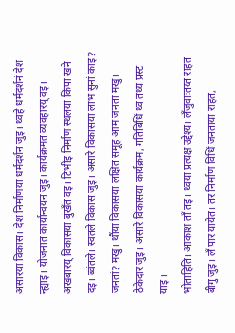असारया विकास। देश निर्माणया धर्मदर्शन जुइ। थ्वहे धर्मदर्शनं देश न्ह्याइ। योजनात कार्यान्वयन जुइ। कार्यक्रमत व्यवहारय् वइ। अखबारय् विकासया बुखँत वइ। टिभीइ निर्माण स्थलया किपा खने दइ। ब्वंतले। स्वतले विकास जुइ। असारे विकासया लाभ सुनां काइ? जनतां? मखु। थौंया विकासया लक्षित समूह आम जनता मखु। ठेकेदार जुइ। असारे विकासया कार्यक्रम, गतिबिधिं थ्व तथ्य प्रस्ट याइ ।
भोताहिति। आकाश ताँ तइ। थ्वया प्रत्यक्ष उद्देश्य। लँजुवाःतय्त राहत बीगु जुइ। लँ पार यायेत। तर निर्माण विधिं जनताया राहत,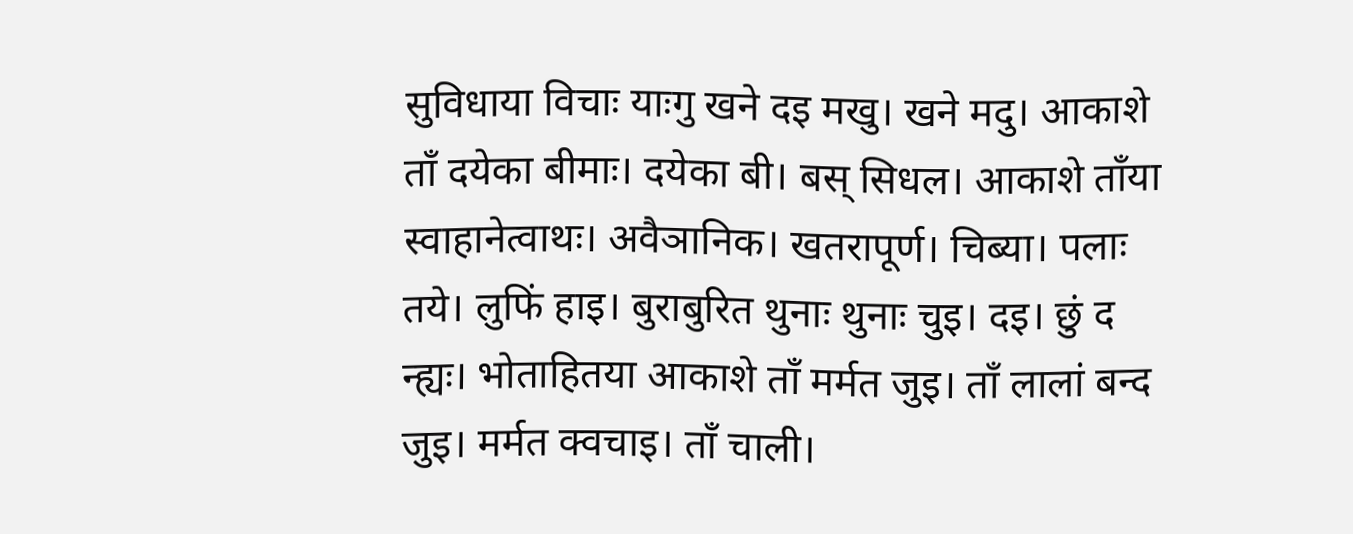सुविधाया विचाः याःगु खने दइ मखु। खने मदु। आकाशे ताँ दयेका बीमाः। दयेका बी। बस् सिधल। आकाशे ताँया स्वाहानेत्वाथः। अवैञानिक। खतरापूर्ण। चिब्या। पलाः तये। लुफिं हाइ। बुराबुरित थुनाः थुनाः चुइ। दइ। छुं द न्ह्यः। भोताहितया आकाशे ताँ मर्मत जुइ। ताँ लालां बन्द जुइ। मर्मत क्वचाइ। ताँ चाली।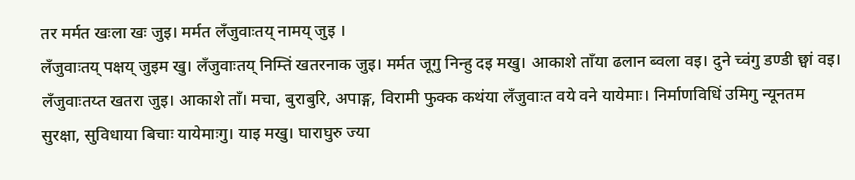तर मर्मत खःला खः जुइ। मर्मत लँजुवाःतय् नामय् जुइ ।
लँजुवाःतय् पक्षय् जुइम खु। लँजुवाःतय् निम्तिं खतरनाक जुइ। मर्मत जूगु निन्हु दइ मखु। आकाशे ताँया ढलान ब्वला वइ। दुने च्वंगु डण्डी छ्वां वइ। लँजुवाःतय्त खतरा जुइ। आकाशे ताँ। मचा, बुराबुरि, अपाङ्ग, विरामी फुक्क कथंया लँजुवाःत वये वने यायेमाः। निर्माणविधिं उमिगु न्यूनतम सुरक्षा, सुविधाया बिचाः यायेमाःगु। याइ मखु। घाराघुरु ज्या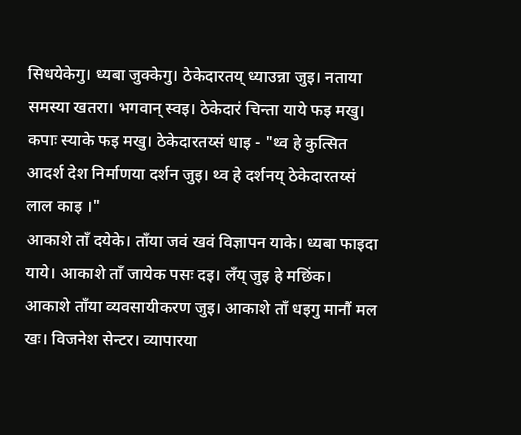सिधयेकेगु। ध्यबा जुक्केगु। ठेकेदारतय् ध्याउन्ना जुइ। नताया समस्या खतरा। भगवान् स्वइ। ठेकेदारं चिन्ता याये फइ मखु। कपाः स्याके फइ मखु। ठेकेदारतय्सं धाइ - "थ्व हे कुत्सित आदर्श देश निर्माणया दर्शन जुइ। थ्व हे दर्शनय् ठेकेदारतय्सं लाल काइ ।"
आकाशे ताँ दयेके। ताँया जवं खवं विज्ञापन याके। ध्यबा फाइदा याये। आकाशे ताँ जायेक पसः दइ। लँय् जुइ हे मछिंक। आकाशे ताँया व्यवसायीकरण जुइ। आकाशे ताँ धइगु मानौं मल खः। विजनेश सेन्टर। व्यापारया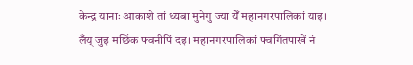केन्द्र यानाः आकाशे तां ध्यबा मुनेगु ज्या येँ महानगरपालिकां याइ। लँय् जुइ मछिंक फ्वनीपिं दइ। महानगरपालिकां फ्वगिंतपाखें नं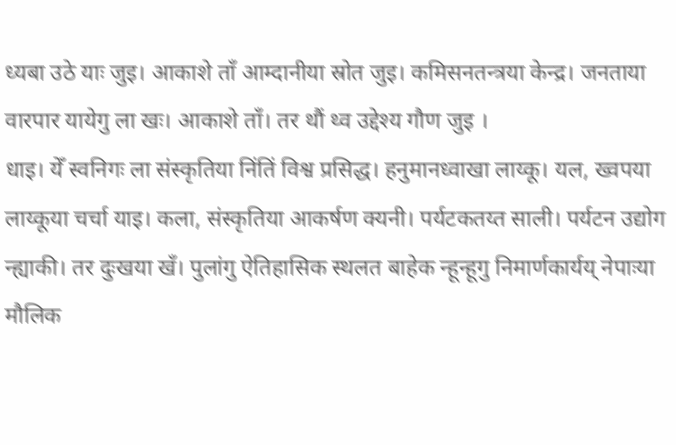ध्यबा उठे याः जुइ। आकाशे ताँ आम्दानीया स्रोत जुइ। कमिसनतन्त्रया केन्द्र। जनताया वारपार यायेगु ला खः। आकाशे ताँ। तर थौं थ्व उद्देश्य गौण जुइ ।
धाइ। येँ स्वनिगः ला संस्कृतिया निंतिं विश्व प्रसिद्ध। हनुमानध्वाखा लाय्कू। यल, ख्वपया लाय्कूया चर्चा याइ। कला, संस्कृतिया आकर्षण क्यनी। पर्यटकतय्त साली। पर्यटन उद्योग न्ह्याकी। तर दुःखया खँ। पुलांगु ऐतिहासिक स्थलत बाहेक न्हून्हूगु निमार्णकार्यय् नेपाःया मौलिक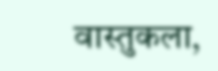वास्तुकला,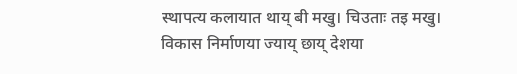स्थापत्य कलायात थाय् बी मखु। चिउताः तइ मखु। विकास निर्माणया ज्याय् छाय् देशया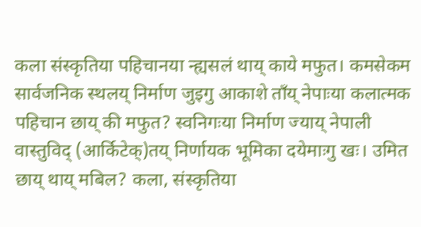कला संस्कृतिया पहिचानया न्ह्यसलं थाय् काये मफुत। कमसेकम सार्वजनिक स्थलय् निर्माण जुइगु आकाशे ताँय् नेपाःया कलात्मक पहिचान छाय् की मफुत? स्वनिगःया निर्माण ज्याय् नेपाली वास्तुविद् (आर्किटेक्)तय् निर्णायक भूमिका दयेमाःगु खः। उमित छाय् थाय् मबिल? कला, संस्कृतिया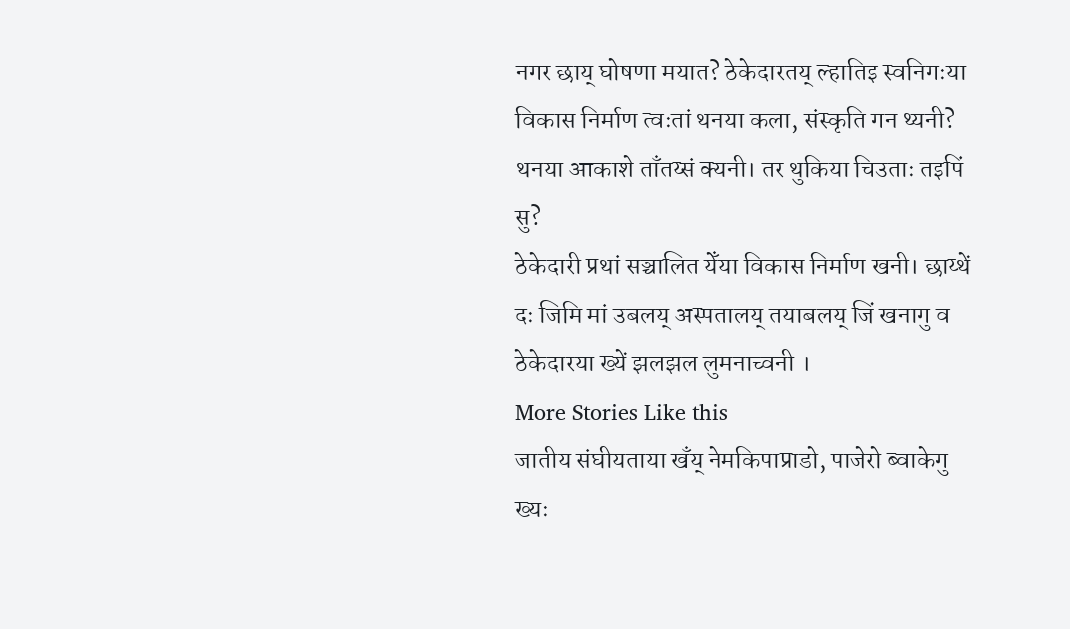नगर छाय् घोषणा मयात? ठेकेदारतय् ल्हातिइ स्वनिगःया विकास निर्माण त्वःतां थनया कला, संस्कृति गन थ्यनी? थनया आकाशे ताँतय्सं क्यनी। तर थुकिया चिउताः तइपिं सु?
ठेकेदारी प्रथां सञ्चालित येँया विकास निर्माण खनी। छाय्थें दः जिमि मां उबलय् अस्पतालय् तयाबलय् जिं खनागु व ठेकेदारया ख्यें झलझल लुमनाच्वनी ।
More Stories Like this
जातीय संघीयताया खँय् नेमकिपाप्राडो, पाजेरो ब्वाकेगु ख्यः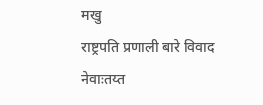मखु
राष्ट्रपति प्रणाली बारे विवाद
नेवाःतय्त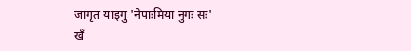जागृत याइगु 'नेपाःमिया नुगः सः'
खँ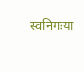स्वनिगःया